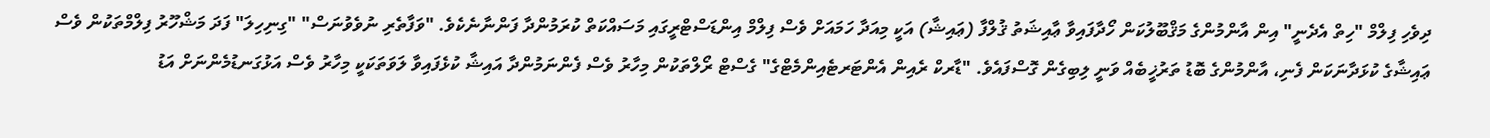ދިވެހި ފިލްމް "ހިތް އެދެނީ" އިން އާންމުންގެ މަޤްބޫލުކަން ހޯދާފައިވާ ޢާއިޝަތު ޤުލްފާ (ޢައިޝާ) އަކީ މިއަދާ ހަމައަށް ވެސް ފިލްމް އިންޑަސްޓްރީގައި މަސައްކަތް ކުރަމުންދާ ފަންނާނެކެވެ. "ވަފާތެރި ނުވެވުނަސް" "ގިނިހިލަ" ފަދަ މަޝްހޫރު ފިލްމްތަކުން ވެސް ޢައިޝާގެ ކުޅަދާނަކަން ފެނި، އާންމުންގެ ބޮޑު ތަރުޚީބެއް ވަނީ ލިބިގެން ގޮސްފައެވެ. "ޑާރކް ރެއިން އެންޓަރޓެއިންމެޓްގެ" ގެސްޓް ރޯލްތަކުން މިހާރު ވެސް ފެންނަމުންދާ އައިޝާ ކުޅެފައިވާ ލަވަތަކަކީ މިހާރު ވެސް އަޅުގަނޑުމެންނަށް އަޑު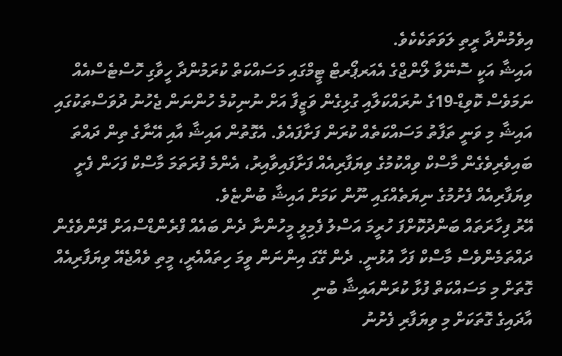އިވެމުންދާ ރީތި ލަވަތަކެކެވެ.
އައިޝާ އަކީ ސޮނޭވާ ލޯންޖްގެ އެއަރޕޯރޓް ޓީމްގައި މަސައްކަތް ކުރަމުންދާ ހީވާގި ހޮސްޓެސްއެއް ނަމަވެސް ކޮވިޑް-19ގެ ނުރައްކަލާއި ގުޅިގެން ވަޒީފާ އަށް ނުނިކުމެ ހުންނަން ޖެހުނު ދުވަސްތަކުގައި އައިޝާ މި ވަނީ ތަފާތު މަސައްކަތެއް ކުރަން ފަށާފައެވެ. އެގޮތުން އައިޝާ އާއި އޭނާގެ ތިން ދައްތަ ބައިވެރިވެގެން މާސްކް ވިއްކުމުގެ ވިޔަފާރިއެއް ފަށާފައިވާއިރު، އެންމެ ފުރަތަމަ މާސްކް ފަހަން ފެށީ ވިޔަފާރިއެއް ފެށުމުގެ ނިޔަތެއްގައި ނޫން ކަމަށް އައިޝާ ބުންޏެވެ.
އޭރު ފިހާރަތައް ބަންދުކޮށްފަ ހުރީމަ އަސްލު ފެމިލީ މީހުންނާ ދެން ބައެއް ފްރެންޑްސްއަށް ދޭންވެގެން ދައްތަމެންވެސް މާސްކް ފަހާ އުޅުނީ. ދެން ގޭގަ އިންނަން ވީމަ ހިތައްއެރީ، މީތި ވެއްޖެއޭ ވިޔަފާރިއެއް ގޮތަށް މި މަސައްކަތް ފުޅާ ކުރަންއައިޝާ ބުނި
އާދައިގެ ގޮތަކަށް މި ވިޔަފާރި ފެށުނު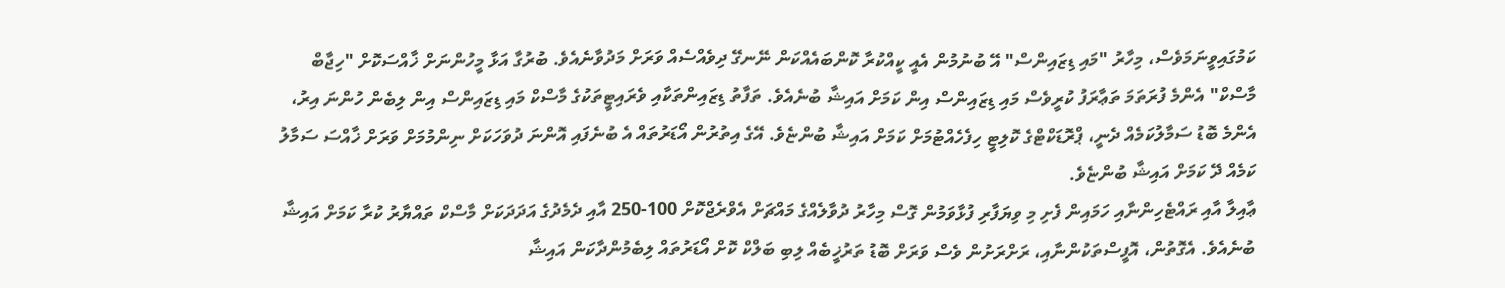ކަމުގައިވީނަމަވެސް، މިހާރު "މައި ޑިޒައިންސް" އޭ ބުނުމުން އެއީ ކީއްކުރާ ކޮންބައެއްކަން ނޭނގޭ ދިވެއްސެއް ވަރަށް މަދުވާނެއެވެ. ބުރުގާ އަޅާ މީހުންނަށް ޚާއްސަކޮށް "ހިޖާބް މާސްކް" އެންމެ ފުރަތަމަ ތަޢާރަފު ކުރީވެސް މައި ޑިޒައިންސް އިން ކަމަށް އައިޝާ ބުނެއެވެ. ތަފާތު ޑިޒައިންތަކާއި ވެރައިޓީތަކުގެ މާސްކް މައި ޑިޒައިންސް އިން ލިބެން ހުންނަ އިރު، އެންމެ ބޮޑު ސަމާލުކަމެއް ދެނީ، ޕްރޮޑަކްޓްގެ ކޮލިޓީ ހިފެހެއްޓުމަށް ކަމަށް އައިޝާ ބުންޏެވެ. އޭގެ އިތުރުން އޯޑަރުތައް އެ ބުނެފައި އޮންނަ ދުވަހަކަށް ނިންމުމަށް ވަރަށް ޚާއްސަ ސަމާލު ކަމެއް ދޭ ކަމަށް އައިޝާ ބުންޏެވެ.
ޢާއިލާ އާއި ރައްޓެހިންނާއި ހަމައިން ފެށި މި ވިޔަފާރި ފުޅާވަމުން ގޮސް މިހާރު ދުވާލެއްގެ މައްޗަށް އެވްރެޖްކޮށް 100-250 އާއި ދެމެދުގެ އަދަދަކަށް މާސްކް ތައްޔާރު ކުރާ ކަމަށް އައިޝާ ބުނެއެވެ. އެގޮތުން، އޮފީސްތަކުންނާއި، ރަށްރަށުން ވެސް ވަރަށް ބޮޑު ތަރުޚީބެއް ލިބި ބަލްކް ކޮށް އޯޑަރުތައް ލިބެމުންދާކަން އައިޝާ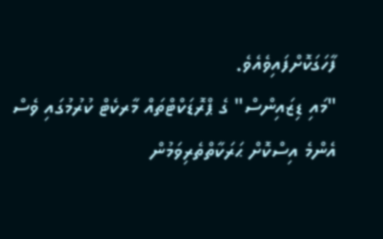ފާހަގަކޮށްފައިވެއެވެ.
"މައި ޑިޒައިންސް" ގެ ޕްރޮޑަކްޓްތައް މާރކެޓް ކުރުމުގައި ވެސް އެންމެ އިސްކޮށް ޙަރަކާތްތެރިވަމުން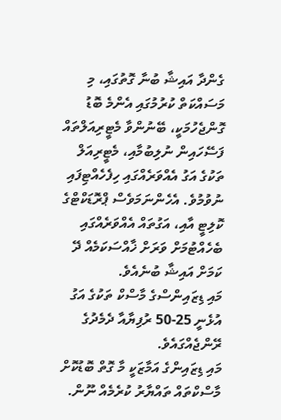ގެންދާ އައިޝާ ބުނާ ގޮތުގައި، މި މަސައްކަތް ކުރުމުގައި އެންމެ ބޮޑު ގޮންޖެހުމަކީ، ބޭނުންވާ މެޓީރިއަލްތައް ފަސޭހައިން ނުލިބުމާއި، މެޓީރިއަލް ތަކުގެ އަގު އެއްވަރެއްގައި ހިފެހެއްޓިފައި ނުވުމުވެ. އެހެންނަމަވެސް ޕްރޮޑަކްޓްގެ ކޮލިޓީ އާއި، އަގުތައް އެއްވަރެއްގައި ބެހެއްޓުމަށް ވަރަށް ޚާއްސަކަމެއް ދޭ ކަމަށް އައިޝާ ބުނެއެވެ.
މައި ޑިޒައިންސްގެ މާސްކް ތަކުގެ އަގު އުޅެނީ 25-50 ރުފިޔާއާ ދެމެދުގެ ރޭންޖެއްގައެވެ.
މައި ޑިޒައިންގެ އަމާޒަކީ މާ ގޮތް ބޮޑުކޮށް މާސްކްތައް ތައްޔާރު ކުރެމެއް ނޫން.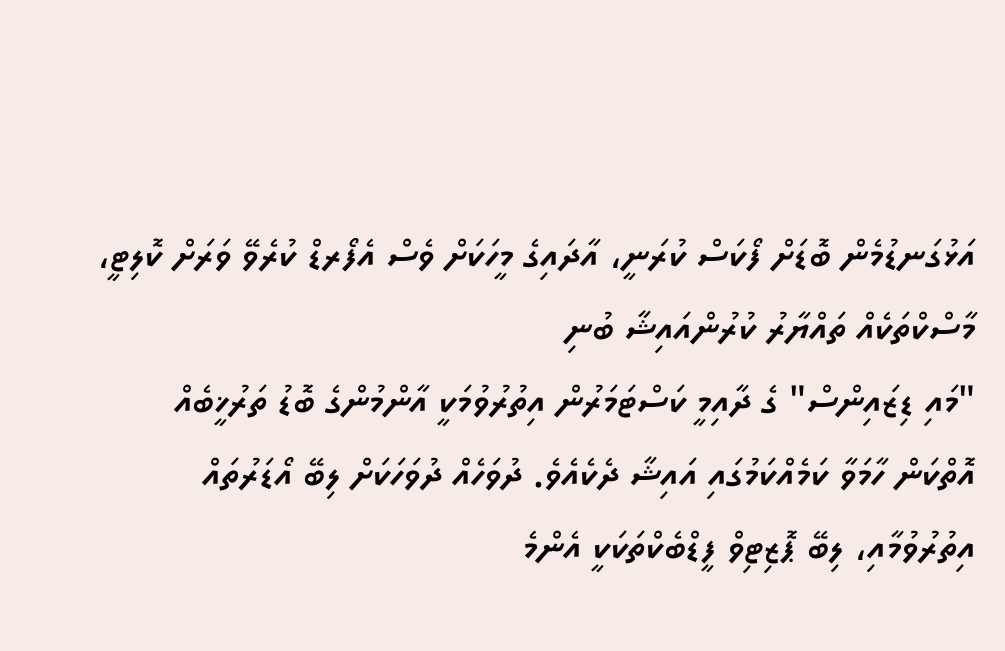އަޅުގަނޑުމެން ބޮޑަށް ފޯކަސް ކުރަނީ، އާދައިގެ މީހަކަށް ވެސް އެފޯރޑް ކުރެވޭ ވަރަށް ކޮލިޓީ، މާސްކްތަކެއް ތައްޔާރު ކުރުންއައިޝާ ބުނި
"މައި ޑިޒައިންސް" ގެ ދާއިމީ ކަސްޓަމަރުން އިތުރުވުމަކީ އާންމުންގެ ބޮޑު ތަރުޚީބެއް އޮތްކަން ހާމަވާ ކަމެއްކަމުގައި އައިޝާ ދެކެއެވެ. ދުވަހެއް ދުވަހަކަށް ލިބޭ އޯޑަރުތައް އިތުރުވުމާއި، ލިބޭ ޕޮޒިޓިވް ފީޑްބެކްތަކަކީ އެންމެ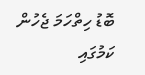ބޮޑު ހިތްހަމަ ޖެހުން ކަމުގައި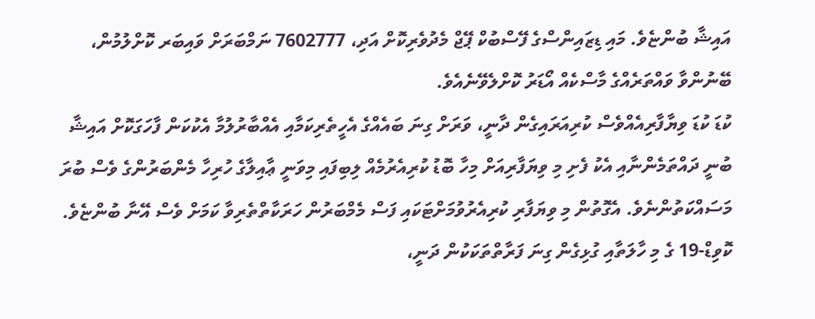އައިޝާ ބުންޏެވެ. މައި ޑިޒައިންސްގެ ފޭސްބުކް ޕޭޖް މެދުވެރިކޮށް އަދި، 7602777 ނަމްބަރަށް ވައިބަރ ކޮށްލުމުން، ބޭނުންވާ ވައްތަރެއްގެ މާސްކެއް އޯޑަރު ކޮށްލެވޭނެއެވެ.
ކުޑަ ކުޑަ ވިޔާފާރިއެއްވެސް ކުރިއަރައިގެން ދާނީ، ވަރަށް ގިނަ ބައެއްގެ އެހީތެރިކަމާއި އެއްބާރުލުމާ އެކުކަން ފާހަގަކޮށް އައިޝާ ބުނީ ދައްތަމެންނާއި އެކު ފެށި މި ވިޔަފާރިއަށް މިހާ ބޮޑު ކުރިއެރުމެއް ލިބިފައި މިވަނީ ޢާއިލާގެ ހުރިހާ މެންބަރުންގެ ވެސް ބުރަ މަސައްކަތުންނެވެ. އެގޮތުން މި ވިޔަފާރި ކުރިއެރުވުމަށްޓަކައި ފަސް މެމްބަރުން ހަރަކާތްތެރިވާ ކަމަށް ވެސް އޭނާ ބުންޏެވެ.
ކޮވިޑް-19 ގެ މި ހާލަތާއި ގުޅިގެން ގިނަ ފަރާތްތަކަކުން ދަނީ،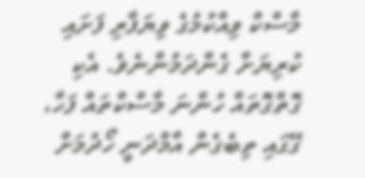މާސްކް ވިއްކުމުގެ ވިޔަފާރި ފަށައި ކުރިޔަށް ގެންދަމުންނެވެ. އެކި ގޮތްގޮތައް ހުންނަ މާސްކްތައް ފަހާ، ގޭގައި ތިބެގެން އާމްދަނީ ހޯދުމަށް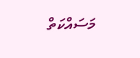މަސައްކަތް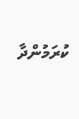ކުރަމުންދާ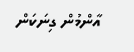އާންމުން ގިނަކަން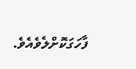ފާހަގަކޮށްލެވެއެވެ.